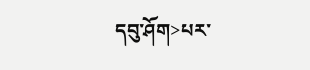དབུ་ཤོག>པར་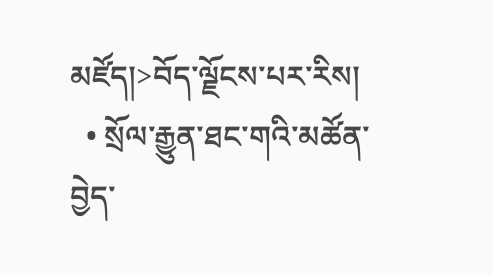མཛོད།>བོད་ལྗོངས་པར་རིས།
  • སྲོལ་རྒྱུན་ཐང་གའི་མཚོན་བྱེད་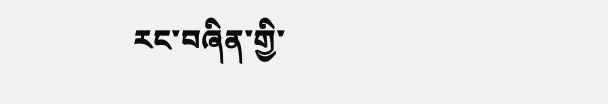རང་བཞིན་གྱི་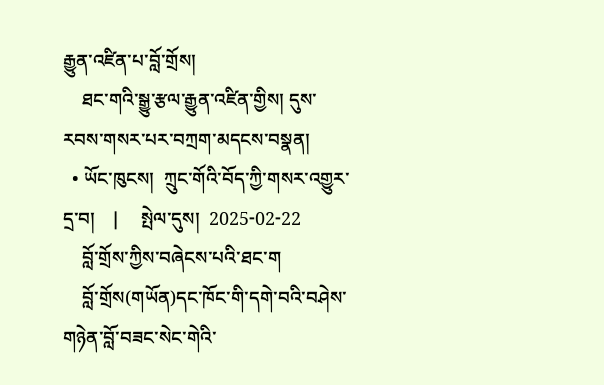རྒྱུན་འཛིན་པ་བློ་གྲོས།
    ཐང་གའི་སྒྱུ་རྩལ་རྒྱུན་འཛིན་གྱིས། དུས་རབས་གསར་པར་བཀྲག་མདངས་བསྣན།
  • ཡོང་ཁུངས།  ཀྲུང་གོའི་བོད་ཀྱི་གསར་འགྱུར་དྲ་བ།    |     སྤེལ་དུས།  2025-02-22
    བློ་གྲོས་ཀྱིས་བཞེངས་པའི་ཐང་ག
    བློ་གྲོས(གཡོན)དང་ཁོང་གི་དགེ་བའི་བཤེས་གཉེན་བློ་བཟང་སེང་གེའི་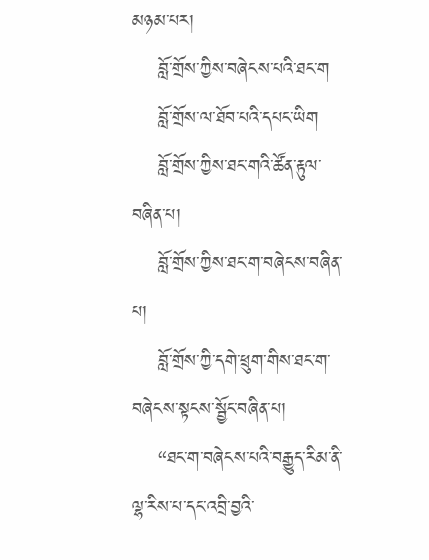མཉམ་པར།
    བློ་གྲོས་ཀྱིས་བཞེངས་པའི་ཐང་ག
    བློ་གྲོས་ལ་ཐོབ་པའི་དཔང་ཡིག
    བློ་གྲོས་ཀྱིས་ཐང་གའི་ཚོན་རྟུལ་བཞིན་པ།
    བློ་གྲོས་ཀྱིས་ཐང་ག་བཞེངས་བཞིན་པ།
    བློ་གྲོས་ཀྱི་དགེ་ཕྲུག་གིས་ཐང་ག་བཞེངས་སྟངས་སྦྱོང་བཞིན་པ།
    “ཐང་ག་བཞེངས་པའི་བརྒྱུད་རིམ་ནི་ལྷ་རིས་པ་དང་འབྲི་བྱའི་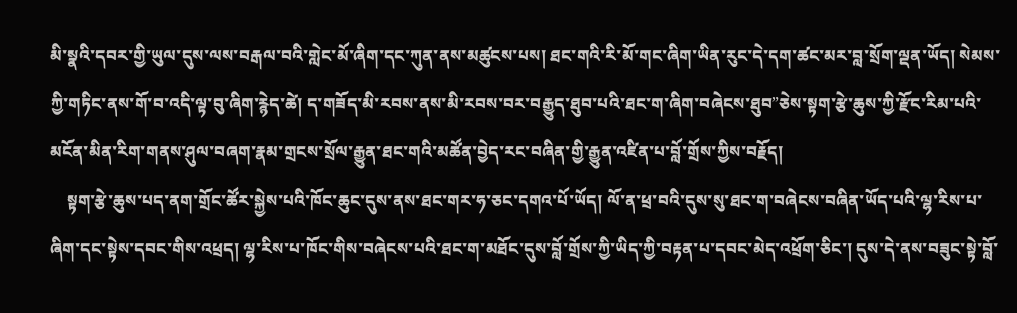མི་སྣའི་དབར་གྱི་ཡུལ་དུས་ལས་བརྒལ་བའི་གླེང་མོ་ཞིག་དང་ཀུན་ནས་མཚུངས་པས། ཐང་གའི་རི་མོ་གང་ཞིག་ཡིན་རུང་དེ་དག་ཚང་མར་བླ་སྲོག་ལྡན་ཡོད། སེམས་ཀྱི་གཏིང་ནས་གོ་བ་འདི་ལྟ་བུ་ཞིག་རྙེད་ཚེ། ད་གཟོད་མི་རབས་ནས་མི་རབས་བར་བརྒྱུད་ཐུབ་པའི་ཐང་ག་ཞིག་བཞེངས་ཐུབ”ཅེས་སྟག་རྩེ་ཆུས་ཀྱི་རྫོང་རིམ་པའི་མངོན་མིན་རིག་གནས་ཤུལ་བཞག་རྣམ་གྲངས་སྲོལ་རྒྱུན་ཐང་གའི་མཚོན་བྱེད་རང་བཞིན་གྱི་རྒྱུན་འཛིན་པ་བློ་གྲོས་ཀྱིས་བརྗོད།
    སྟག་རྩེ་ཆུས་པད་ནག་གྲོང་ཚོར་སྐྱེས་པའི་ཁོང་ཆུང་དུས་ནས་ཐང་གར་ཧ་ཅང་དགའ་པོ་ཡོད། ལོ་ན་ཕྲ་བའི་དུས་སུ་ཐང་ག་བཞེངས་བཞིན་ཡོད་པའི་ལྷ་རིས་པ་ཞིག་དང་སྟེས་དབང་གིས་འཕྲད། ལྷ་རིས་པ་ཁོང་གིས་བཞེངས་པའི་ཐང་ག་མཐོང་དུས་བློ་གྲོས་ཀྱི་ཡིད་ཀྱི་བརྟན་པ་དབང་མེད་འཕྲོག་ཅིང་། དུས་དེ་ནས་བཟུང་སྟེ་བློ་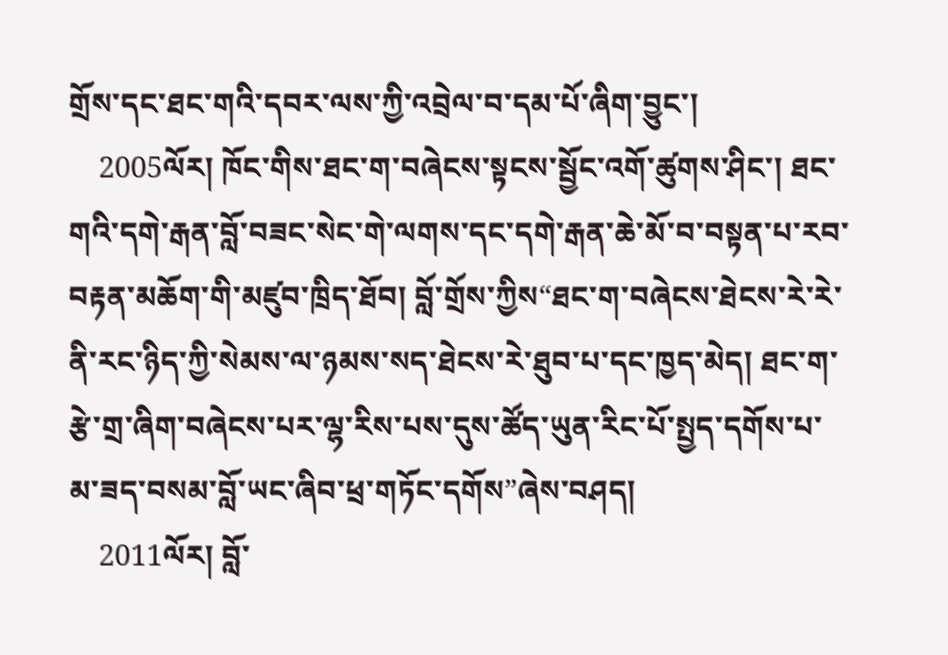གྲོས་དང་ཐང་གའི་དབར་ལས་ཀྱི་འབྲེལ་བ་དམ་པོ་ཞིག་བྱུང་།
    2005ལོར། ཁོང་གིས་ཐང་ག་བཞེངས་སྟངས་སྦྱོང་འགོ་ཚུགས་ཤིང་། ཐང་གའི་དགེ་རྒན་བློ་བཟང་སེང་གེ་ལགས་དང་དགེ་རྒན་ཆེ་མོ་བ་བསྟན་པ་རབ་བརྟན་མཆོག་གི་མཛུབ་ཁྲིད་ཐོབ། བློ་གྲོས་ཀྱིས“ཐང་ག་བཞེངས་ཐེངས་རེ་རེ་ནི་རང་ཉིད་ཀྱི་སེམས་ལ་ཉམས་སད་ཐེངས་རེ་ཐུབ་པ་དང་ཁྱད་མེད། ཐང་ག་རྩེ་གྲ་ཞིག་བཞེངས་པར་ལྷ་རིས་པས་དུས་ཚོད་ཡུན་རིང་པོ་སྤྱད་དགོས་པ་མ་ཟད་བསམ་བློ་ཡང་ཞིབ་ཕྲ་གཏོང་དགོས”ཞེས་བཤད།
    2011ལོར། བློ་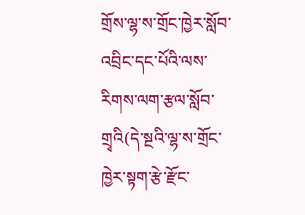གྲོས་ལྷ་ས་གྲོང་ཁྱེར་སློབ་འབྲིང་དང་པོའི་ལས་རིགས་ལག་རྩལ་སློབ་གྲྭའི(དེ་སྔའི་ལྷ་ས་གྲོང་ཁྱེར་སྟག་རྩེ་རྫོང་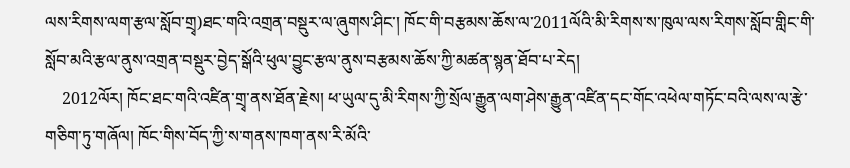ལས་རིགས་ལག་རྩལ་སློབ་གྲྭ)ཐང་གའི་འགྲན་བསྡུར་ལ་ཞུགས་ཤིང་། ཁོང་གི་བརྩམས་ཆོས་ལ་2011ལོའི་མི་རིགས་ས་ཁུལ་ལས་རིགས་སློབ་གླིང་གི་སློབ་མའི་རྩལ་ནུས་འགྲན་བསྡུར་བྱེད་སྒོའི་ཕུལ་བྱུང་རྩལ་ནུས་བརྩམས་ཆོས་ཀྱི་མཚན་སྙན་ཐོབ་པ་རེད།
    2012ལོར། ཁོང་ཐང་གའི་འཛིན་གྲྭ་ནས་ཐོན་རྗེས། ཕ་ཡུལ་དུ་མི་རིགས་ཀྱི་སྲོལ་རྒྱུན་ལག་ཤེས་རྒྱུན་འཛིན་དང་གོང་འཕེལ་གཏོང་བའི་ལས་ལ་རྩེ་གཅིག་ཏུ་གཞོལ། ཁོང་གིས་བོད་ཀྱི་ས་གནས་ཁག་ནས་རི་མོའི་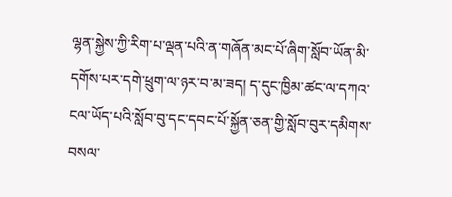ལྷན་སྐྱེས་ཀྱི་རིག་པ་ལྡན་པའི་ན་གཞོན་མང་པོ་ཞིག་སློབ་ཡོན་མི་དགོས་པར་དགེ་ཕྲུག་ལ་ཉར་བ་མ་ཟད། ད་དུང་ཁྱིམ་ཚང་ལ་དཀའ་ངལ་ཡོད་པའི་སློབ་བུ་དང་དབང་པོ་སྐྱོན་ཅན་གྱི་སློབ་བུར་དམིགས་བསལ་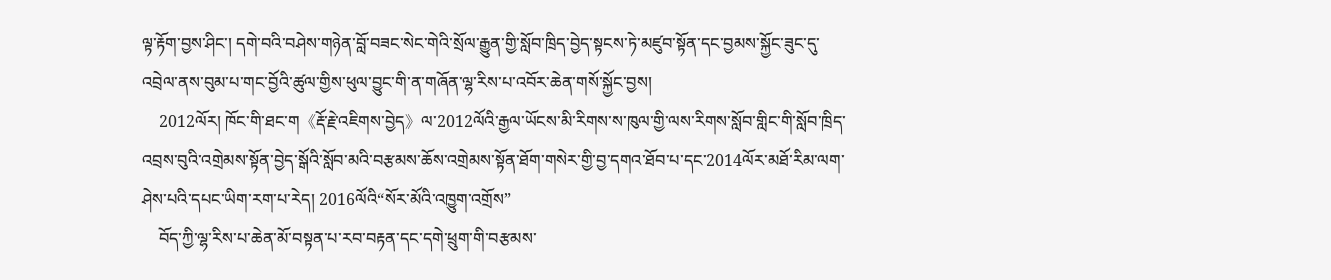ལྟ་རྟོག་བྱས་ཤིང་། དགེ་བའི་བཤེས་གཉེན་བློ་བཟང་སེང་གེའི་སྲོལ་རྒྱུན་གྱི་སློབ་ཁྲིད་བྱེད་སྟངས་ཏེ་མཛུབ་སྟོན་དང་བྱམས་སྐྱོང་ཟུང་དུ་འབྲེལ་ནས་བུམ་པ་གང་བྱོའི་ཚུལ་གྱིས་ཕུལ་བྱུང་གི་ན་གཞོན་ལྷ་རིས་པ་འབོར་ཆེན་གསོ་སྐྱོང་བྱས།
    2012ལོར། ཁོང་གི་ཐང་ག《རྡོ་རྗེ་འཇིགས་བྱེད》ལ་2012ལོའི་རྒྱལ་ཡོངས་མི་རིགས་ས་ཁུལ་གྱི་ལས་རིགས་སློབ་གླིང་གི་སློབ་ཁྲིད་འབྲས་བུའི་འགྲེམས་སྟོན་བྱེད་སྒོའི་སློབ་མའི་བརྩམས་ཆོས་འགྲེམས་སྟོན་ཐོག་གསེར་གྱི་བྱ་དགའ་ཐོབ་པ་དང་2014ལོར་མཐོ་རིམ་ལག་ཤེས་པའི་དཔང་ཡིག་རག་པ་རེད། 2016ལོའི“སོར་མོའི་འཁྱུག་འགྲོས”
    བོད་ཀྱི་ལྷ་རིས་པ་ཆེན་མོ་བསྟན་པ་རབ་བརྟན་དང་དགེ་ཕྲུག་གི་བརྩམས་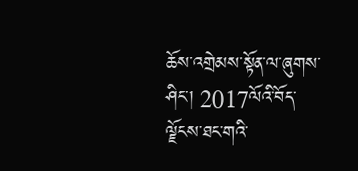ཆོས་འགྲེམས་སྟོན་ལ་ཞུགས་ཤིང་། 2017ལོའི་བོད་ལྗོངས་ཐང་གའི་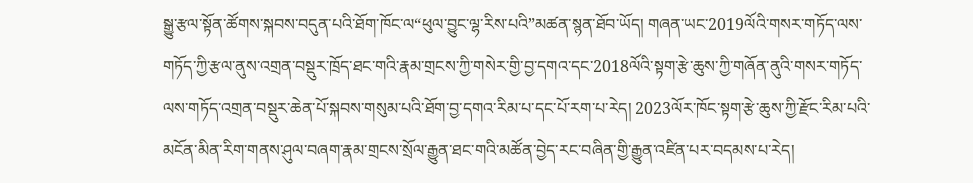སྒྱུ་རྩལ་སྟོན་ཚོགས་སྐབས་བདུན་པའི་ཐོག་ཁོང་ལ“ཕུལ་བྱུང་ལྷ་རིས་པའི”མཚན་སྙན་ཐོབ་ཡོད། གཞན་ཡང་2019ལོའི་གསར་གཏོད་ལས་གཏོད་ཀྱི་རྩལ་ནུས་འགྲན་བསྡུར་ཁྲོད་ཐང་གའི་རྣམ་གྲངས་ཀྱི་གསེར་གྱི་བྱ་དགའ་དང་2018ལོའི་སྟག་རྩེ་ཆུས་ཀྱི་གཞོན་ནུའི་གསར་གཏོད་ལས་གཏོད་འགྲན་བསྡུར་ཆེན་པོ་སྐབས་གསུམ་པའི་ཐོག་བྱ་དགའ་རིམ་པ་དང་པོ་རག་པ་རེད། 2023ལོར་ཁོང་སྟག་རྩེ་ཆུས་ཀྱི་རྫོང་རིམ་པའི་མངོན་མིན་རིག་གནས་ཤུལ་བཞག་རྣམ་གྲངས་སྲོལ་རྒྱུན་ཐང་གའི་མཚོན་བྱེད་རང་བཞིན་གྱི་རྒྱུན་འཛིན་པར་བདམས་པ་རེད།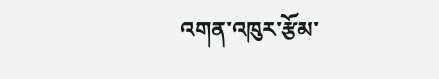འགན་འཁུར་རྩོམ་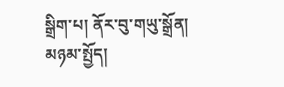སྒྲིག་པ། ནོར་བུ་གཡུ་སྒྲོན།
མཉམ་སྤྱོད།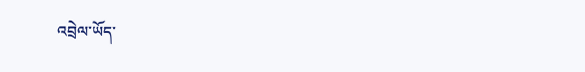འབྲེལ་ཡོད་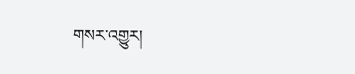གསར་འགྱུར།